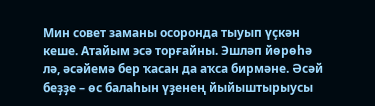Мин совет заманы осоронда тыуып үҫкән кеше. Атайым эсә торғайны. Эшләп йөрөһә лә, әсәйемә бер ҡасан да аҡса бирмәне. Әсәй беҙҙе – өс балаһын үҙенең йыйыштырыусы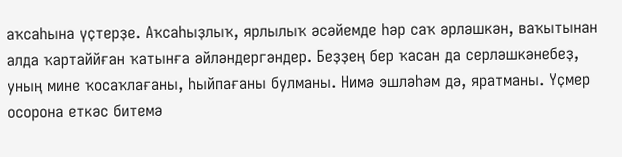аҡсаһына үҫтерҙе. Аҡсаһыҙлыҡ, ярлылыҡ әсәйемде һәр саҡ әрләшкән, ваҡытынан алда ҡартаййған ҡатынға әйләндергәндер. Беҙҙең бер ҡасан да серләшкәнебеҙ, уның мине ҡосаҡлағаны, һыйпағаны булманы. Нимә эшләһәм дә, яратманы. Үҫмер осорона еткәс битемә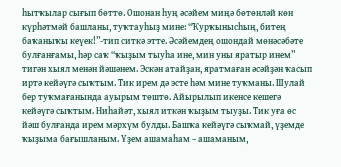һытҡылар сығып бөттө. Ошонан һуң әсәйем миңә бөтөнләй көн күрһәтмәй башланы, туҡтауһыҙ мине: “Ҡурҡынысһың, битең баҡаныҡы кеүек!”-тип ситкә этте. Әсәйемдең ошондай мөнәсәбәте булғанғамы, һәр саҡ “ҡыҙым тыуһа ине, мин уны яратыр инем” тигән хыял менән йәшәнем. Эскән атайҙан, яратмаған әсәйҙән ҡасып иртә кейәүгә сыҡтым. Тик ирем дә эсте һәм мине туҡманы. Шулай бер туҡмағанында ауырым төштө. Айырылып икенсе кешегә кейәүгә сыҡтым. Ниһайәт, хыял иткән ҡыҙым тыуҙы. Тик уға өс йәш булғанда ирем мәрхүм булды. Башҡа кейәүгә сыҡмай, үҙемде ҡыҙыма бағышланым. Үҙем ашамаһам – ашаманым,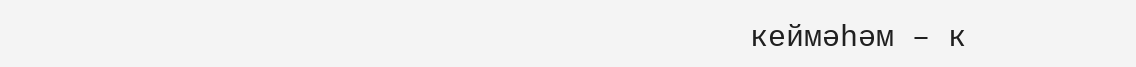кеймәһәм – к